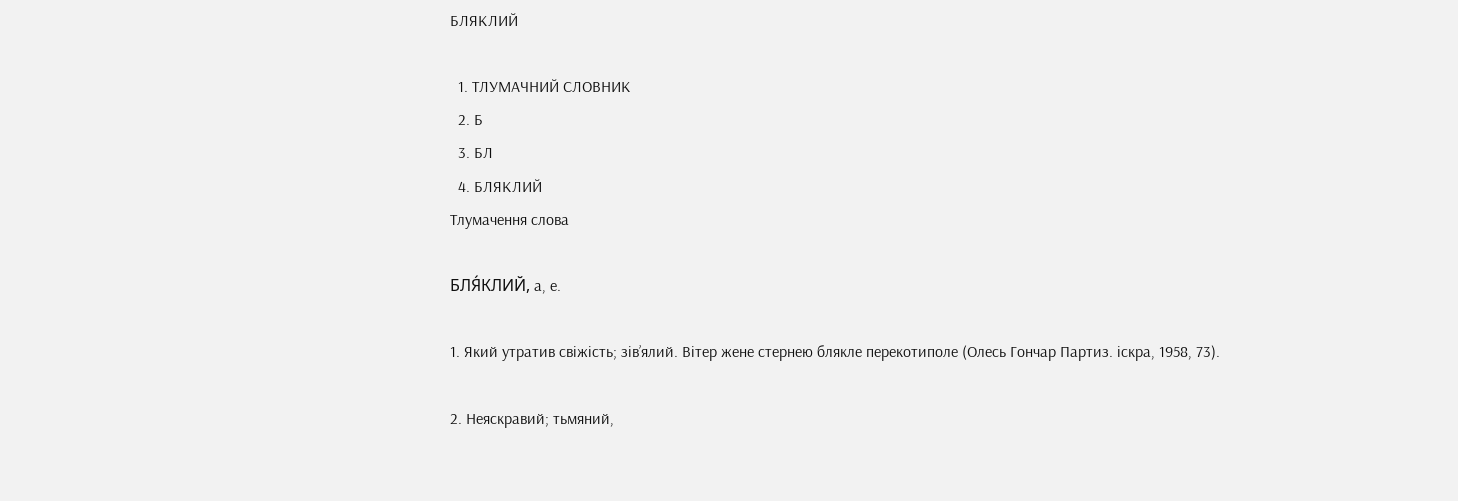БЛЯКЛИЙ

  1. ТЛУМАЧНИЙ СЛОВНИК
  2. Б
  3. БЛ
  4. БЛЯКЛИЙ
Тлумачення слова

БЛЯ́КЛИЙ, а, е.

1. Який утратив свіжість; зів’ялий. Вітер жене стернею блякле перекотиполе (Олесь Гончар Партиз. іскра, 1958, 73).

2. Неяскравий; тьмяний,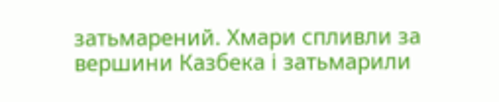затьмарений. Хмари спливли за вершини Казбека і затьмарили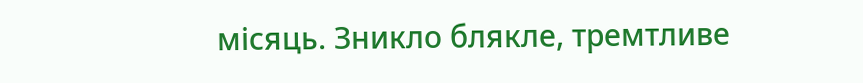місяць. Зникло блякле, тремтливе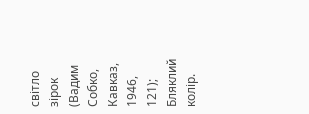світло зірок (Вадим Собко, Кавказ, 1946, 121); Бляклий колір.